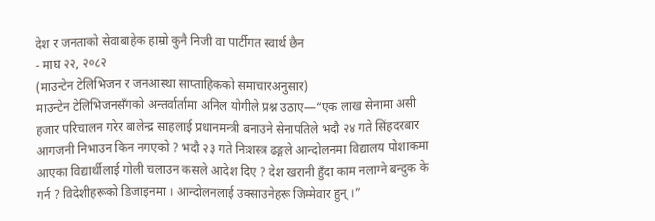देश र जनताको सेवाबाहेक हाम्रो कुनै निजी वा पार्टीगत स्वार्थ छैन
- माघ २२, २०८२
(माउन्टेन टेलिभिजन र जनआस्था साप्ताहिकको समाचारअनुसार)
माउन्टेन टेलिभिजनसँगको अन्तर्वार्तामा अनिल योगीले प्रश्न उठाए—“एक लाख सेनामा असी हजार परिचालन गरेर बालेन्द्र साहलाई प्रधानमन्त्री बनाउने सेनापतिले भदौ २४ गते सिंहदरबार आगजनी निभाउन किन नगएको ? भदौ २३ गते निःशस्त्र ढङ्गले आन्दोलनमा विद्यालय पोशाकमा आएका विद्यार्थीलाई गोली चलाउन कसले आदेश दिए ? देश खरानी हुँदा काम नलाग्ने बन्दुक के गर्न ? विदेशीहरूको डिजाइनमा । आन्दोलनलाई उक्साउनेहरू जिम्मेवार हुन् ।”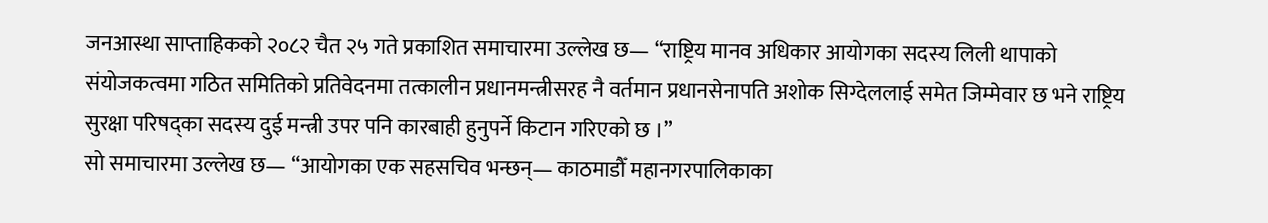जनआस्था साप्ताहिकको २०८२ चैत २५ गते प्रकाशित समाचारमा उल्लेख छ— “राष्ट्रिय मानव अधिकार आयोगका सदस्य लिली थापाको संयोजकत्वमा गठित समितिको प्रतिवेदनमा तत्कालीन प्रधानमन्त्रीसरह नै वर्तमान प्रधानसेनापति अशोक सिग्देललाई समेत जिम्मेवार छ भने राष्ट्रिय सुरक्षा परिषद्का सदस्य दुई मन्त्री उपर पनि कारबाही हुनुपर्ने किटान गरिएको छ ।”
सो समाचारमा उल्लेख छ— “आयोगका एक सहसचिव भन्छन्— काठमाडौँ महानगरपालिकाका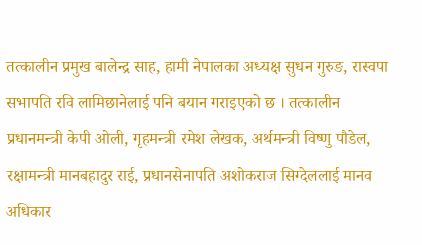तत्कालीन प्रमुख बालेन्द्र साह, हामी नेपालका अध्यक्ष सुधन गुरुङ, रास्वपा सभापति रवि लामिछानेलाई पनि बयान गराइएको छ । तत्कालीन प्रधानमन्त्री केपी ओली, गृहमन्त्री रमेश लेखक, अर्थमन्त्री विष्णु पौडेल, रक्षामन्त्री मानबहादुर राई, प्रधानसेनापति अशोकराज सिग्देललाई मानव अधिकार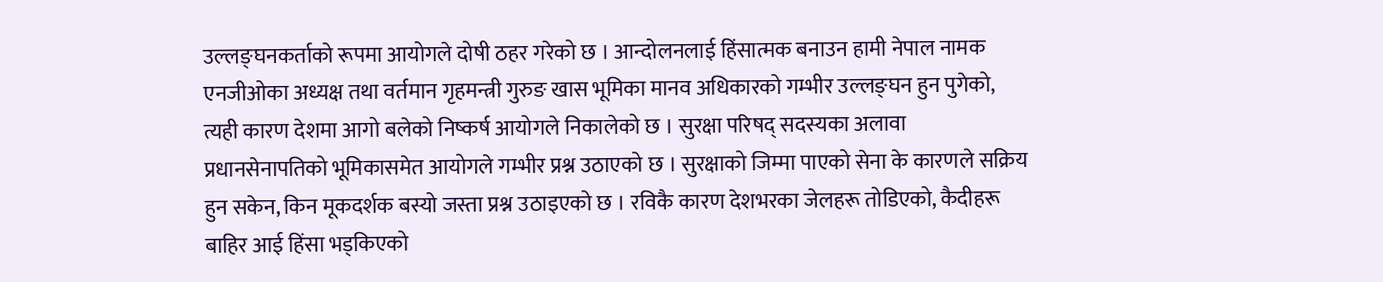उल्लङ्घनकर्ताको रूपमा आयोगले दोषी ठहर गरेको छ । आन्दोलनलाई हिंसात्मक बनाउन हामी नेपाल नामक एनजीओका अध्यक्ष तथा वर्तमान गृहमन्त्री गुरुङ खास भूमिका मानव अधिकारको गम्भीर उल्लङ्घन हुन पुगेको, त्यही कारण देशमा आगो बलेको निष्कर्ष आयोगले निकालेको छ । सुरक्षा परिषद् सदस्यका अलावा प्रधानसेनापतिको भूमिकासमेत आयोगले गम्भीर प्रश्न उठाएको छ । सुरक्षाको जिम्मा पाएको सेना के कारणले सक्रिय हुन सकेन, किन मूकदर्शक बस्यो जस्ता प्रश्न उठाइएको छ । रविकै कारण देशभरका जेलहरू तोडिएको, कैदीहरू बाहिर आई हिंसा भड्किएको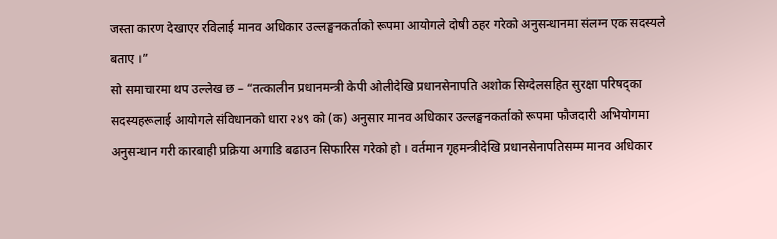जस्ता कारण देखाएर रविलाई मानव अधिकार उल्लङ्घनकर्ताको रूपमा आयोगले दोषी ठहर गरेको अनुसन्धानमा संलग्न एक सदस्यले बताए ।”
सो समाचारमा थप उल्लेख छ – “तत्कालीन प्रधानमन्त्री केपी ओलीदेखि प्रधानसेनापति अशोक सिग्देलसहित सुरक्षा परिषद्का सदस्यहरूलाई आयोगले संविधानको धारा २४९ को (क) अनुसार मानव अधिकार उल्लङ्घनकर्ताको रूपमा फौजदारी अभियोगमा अनुसन्धान गरी कारबाही प्रक्रिया अगाडि बढाउन सिफारिस गरेको हो । वर्तमान गृहमन्त्रीदेखि प्रधानसेनापतिसम्म मानव अधिकार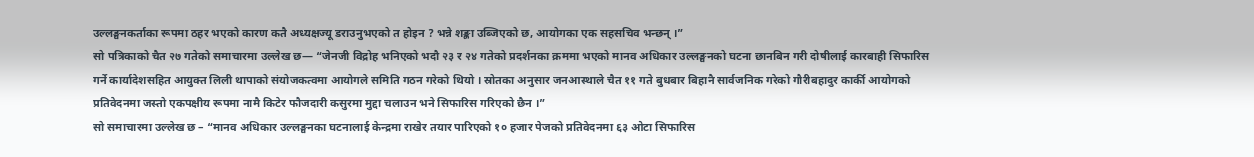उल्लङ्घनकर्ताका रूपमा ठहर भएको कारण कतै अध्यक्षज्यू डराउनुभएको त होइन ? भन्ने शङ्का उब्जिएको छ, आयोगका एक सहसचिव भन्छन् ।”
सो पत्रिकाको चैत २७ गतेको समाचारमा उल्लेख छ— “जेनजी विद्रोह भनिएको भदौ २३ र २४ गतेको प्रदर्शनका क्रममा भएको मानव अधिकार उल्लङ्घनको घटना छानबिन गरी दोषीलाई कारबाही सिफारिस गर्ने कार्यादेशसहित आयुक्त लिली थापाको संयोजकत्वमा आयोगले समिति गठन गरेको थियो । स्रोतका अनुसार जनआस्थाले चैत ११ गते बुधबार बिहानै सार्वजनिक गरेको गौरीबहादुर कार्की आयोगको प्रतिवेदनमा जस्तो एकपक्षीय रूपमा नामै किटेर फौजदारी कसुरमा मुद्दा चलाउन भने सिफारिस गरिएको छैन ।”
सो समाचारमा उल्लेख छ – “मानव अधिकार उल्लङ्घनका घटनालाई केन्द्रमा राखेर तयार पारिएको १० हजार पेजको प्रतिवेदनमा ६३ ओटा सिफारिस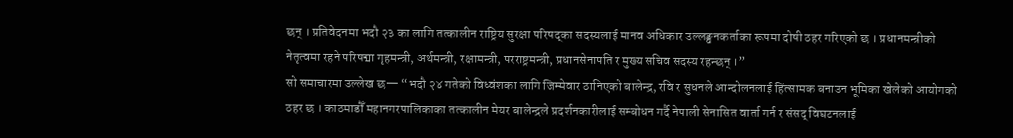छन् । प्रतिवेदनमा भदौ २३ का लागि तत्कालीन राष्ट्रिय सुरक्षा परिषद्का सदस्यलाई मानव अधिकार उल्लङ्घनकर्ताका रूपमा दोषी ठहर गरिएको छ । प्रधानमन्त्रीको नेतृत्वमा रहने परिषद्मा गृहमन्त्री, अर्थमन्त्री, रक्षामन्त्री, परराष्ट्रमन्त्री, प्रधानसेनापति र मुख्य सचिव सदस्य रहन्छन् ।”
सो समाचारमा उल्लेख छ— “भदौ २४ गतेको विध्वंशका लागि जिम्मेवार ठानिएको बालेन्द्र, रवि र सुधनले आन्दोलनलाई हिंत्सामक बनाउन भूमिका खेलेको आयोगको ठहर छ । काठमाडौँ महानगरपालिकाका तत्कालीन मेयर बालेन्द्रले प्रदर्शनकारीलाई सम्बोधन गर्दै नेपाली सेनासित वार्ता गर्न र संसद् विघटनलाई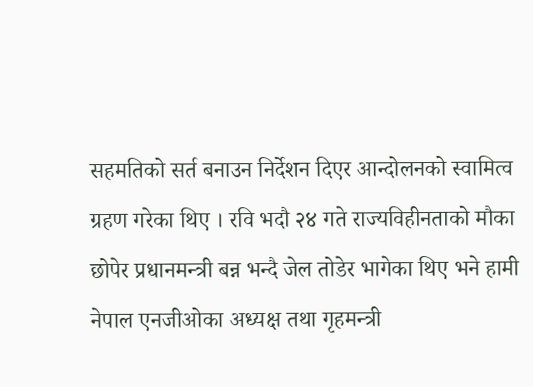सहमतिको सर्त बनाउन निर्देशन दिएर आन्दोलनको स्वामित्व ग्रहण गरेका थिए । रवि भदौ २४ गते राज्यविहीनताको मौका छोपेर प्रधानमन्त्री बन्न भन्दै जेल तोडेर भागेका थिए भने हामी नेपाल एनजीओका अध्यक्ष तथा गृहमन्त्री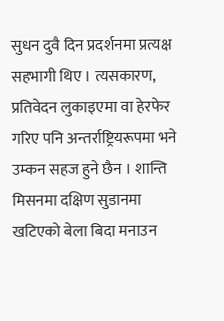सुधन दुवै दिन प्रदर्शनमा प्रत्यक्ष सहभागी थिए । त्यसकारण, प्रतिवेदन लुकाइएमा वा हेरफेर गरिए पनि अन्तर्राष्ट्रियरूपमा भने उम्कन सहज हुने छैन । शान्ति मिसनमा दक्षिण सुडानमा खटिएको बेला बिदा मनाउन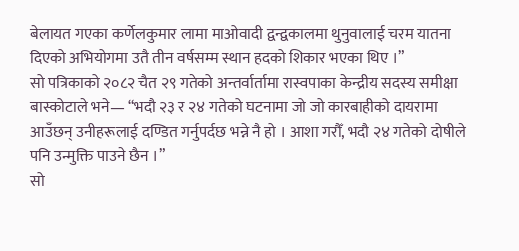बेलायत गएका कर्णेलकुमार लामा माओवादी द्वन्द्वकालमा थुनुवालाई चरम यातना दिएको अभियोगमा उतै तीन वर्षसम्म स्थान हदको शिकार भएका थिए ।”
सो पत्रिकाको २०८२ चैत २९ गतेको अन्तर्वार्तामा रास्वपाका केन्द्रीय सदस्य समीक्षा बास्कोटाले भने— “भदौ २३ र २४ गतेको घटनामा जो जो कारबाहीको दायरामा आउँछन् उनीहरूलाई दण्डित गर्नुपर्दछ भन्ने नै हो । आशा गरौँ, भदौ २४ गतेको दोषीले पनि उन्मुक्ति पाउने छैन ।”
सो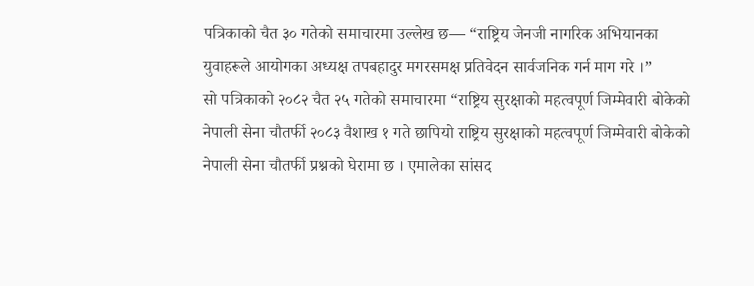पत्रिकाको चैत ३० गतेको समाचारमा उल्लेख छ— “राष्ट्रिय जेनजी नागरिक अभियानका युवाहरूले आयोगका अध्यक्ष तपबहादुर मगरसमक्ष प्रतिवेदन सार्वजनिक गर्न माग गरे ।”
सो पत्रिकाको २०८२ चैत २५ गतेको समाचारमा “राष्ट्रिय सुरक्षाको महत्वपूर्ण जिम्मेवारी बोकेको नेपाली सेना चौतर्फी २०८३ वैशाख १ गते छापियो राष्ट्रिय सुरक्षाको महत्वपूर्ण जिम्मेवारी बोकेको नेपाली सेना चौतर्फी प्रश्नको घेरामा छ । एमालेका सांसद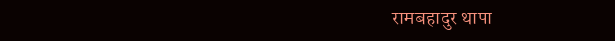रामबहादुर थापा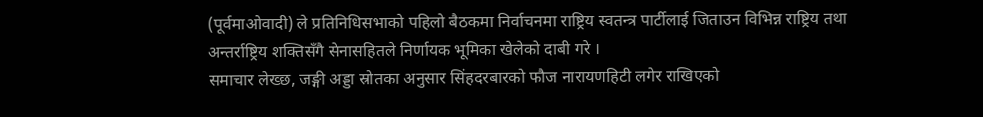(पूर्वमाओवादी) ले प्रतिनिधिसभाको पहिलो बैठकमा निर्वाचनमा राष्ट्रिय स्वतन्त्र पार्टीलाई जिताउन विभिन्न राष्ट्रिय तथा अन्तर्राष्ट्रिय शक्तिसँगै सेनासहितले निर्णायक भूमिका खेलेको दाबी गरे ।
समाचार लेख्छ, जङ्गी अड्डा स्रोतका अनुसार सिंहदरबारको फौज नारायणहिटी लगेर राखिएको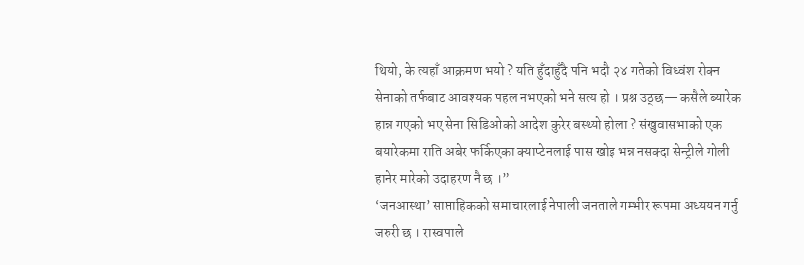थियो, के त्यहाँ आक्रमण भयो ? यति हुँदाहुँदै पनि भदौ २४ गतेको विध्वंश रोक्न सेनाको तर्फबाट आवश्यक पहल नभएको भने सत्य हो । प्रश्न उठ्छ— कसैले ब्यारेक हान्न गएको भए सेना सिडिओको आदेश कुरेर बस्थ्यो होला ? संखुवासभाको एक बयारेकमा राति अबेर फर्किएका क्याप्टेनलाई पास खोइ भन्न नसक्दा सेन्ट्रीले गोली हानेर मारेको उदाहरण नै छ ।”
‘जनआस्था’ साप्ताहिकको समाचारलाई नेपाली जनताले गम्भीर रूपमा अध्ययन गर्नु जरुरी छ । रास्वपाले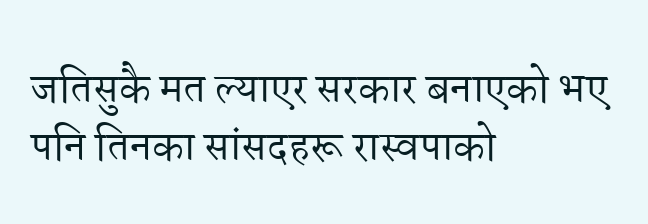जतिसुकै मत ल्याएर सरकार बनाएको भए पनि तिनका सांसदहरू रास्वपाको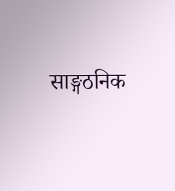साङ्गठनिक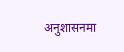अनुशासनमा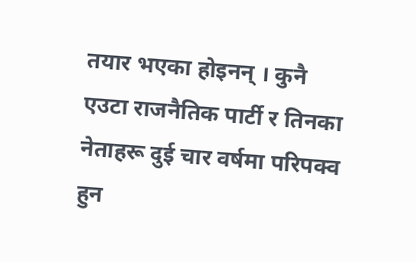तयार भएका होइनन् । कुनै एउटा राजनैतिक पार्टी र तिनका नेताहरू दुई चार वर्षमा परिपक्व हुन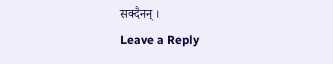सक्दैनन् ।
Leave a Reply